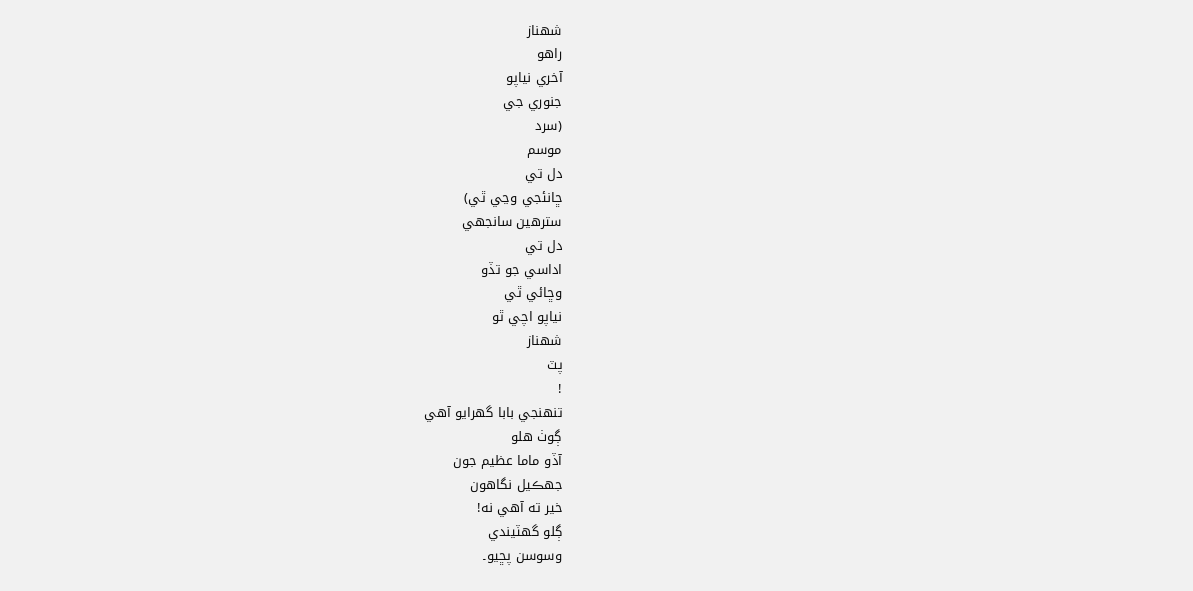شھناز
راهو
آخري نياپو
جنوري جي
(سرد
موسم
دل تي
ڇانئجي وڃي ٿي)
سترھين سانجھي
دل تي
اداسي جو تڏو
وڇائي ٿي
نياپو اچي ٿو
شھناز
پٽ
!
تنھنجي بابا گهرايو آهي
ڳوٺ هلو
آڏو ماما عظيم جون
جھڪيل نگاهون
خير ته آھي نه!
ڳلو گھٽيندي
وسوسن پڇيو۔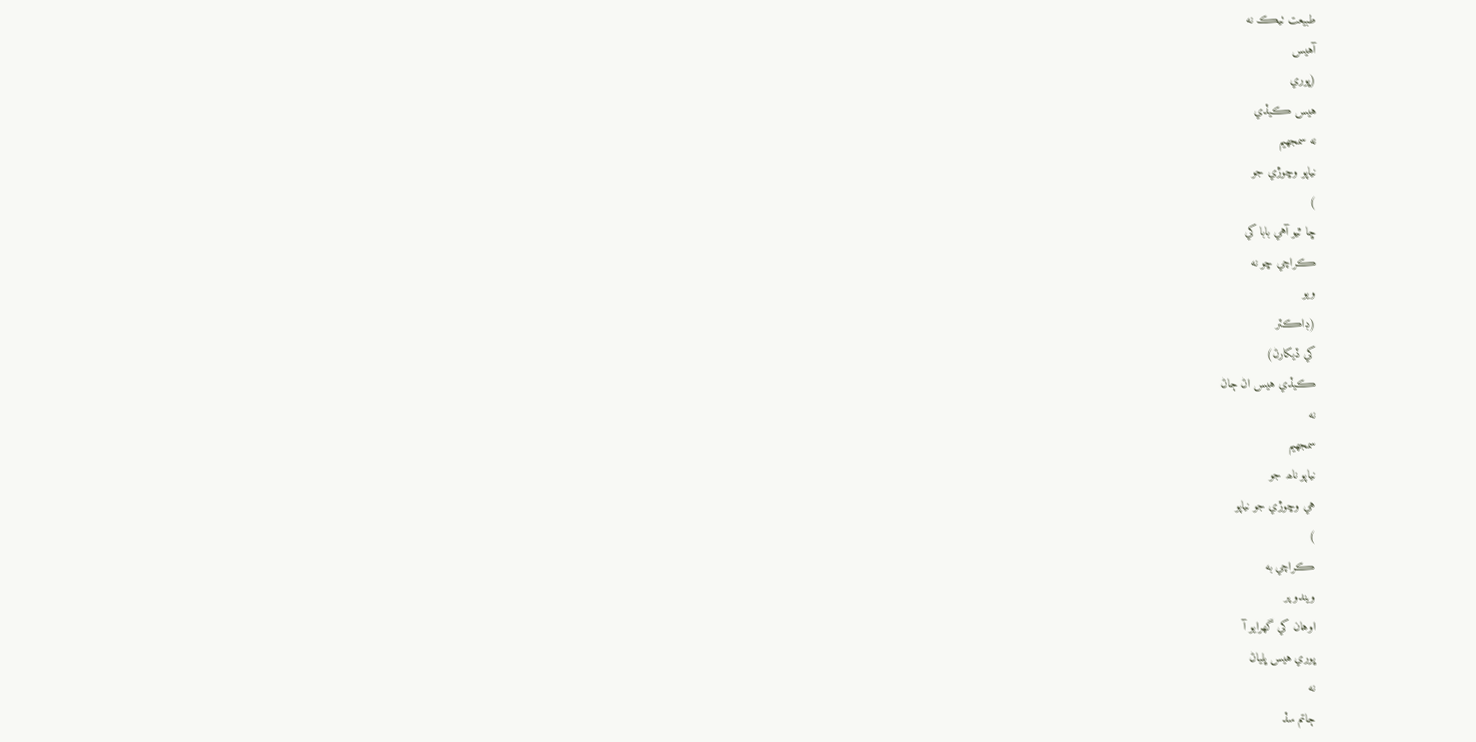طبيعت ٺيڪ نه
آهيس
(ڀوري
هيس ڪيڏي
نه سمجھيم
نياپو وڇوڙي جو
)
ڇا ٿيو آهي بابا کي
ڪراچي ڇو نه
ويو
(ڊاڪٽر
کي ڏيکارڻ)
ڪيڏي هيس اڻ ڄاڻ
نه
سمجهيم
نياپو ناھ جو
هي وڇوڙي جو نياپو
)
ڪراچي به
ويندو پر
اوهان کي گهرايو آ
ڀوري هيس ڀلياڻ
نه
ڄاتم سڏ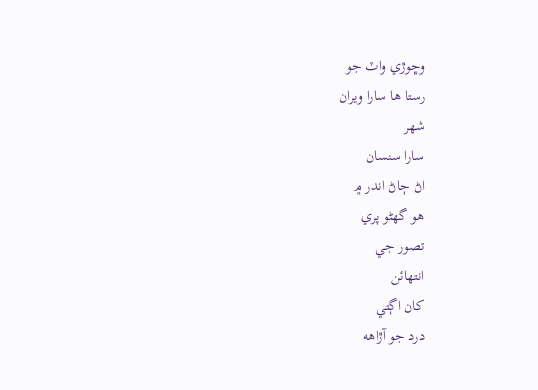وڇوڙي واٽ جو
رستا ها سارا ويران
شھر
سارا سنسان
اڻ ڄاڻ اندر ۾
ھو گهڻو پري
تصور جي
انتھائن
کان اڳتي
درد جو آڙاھه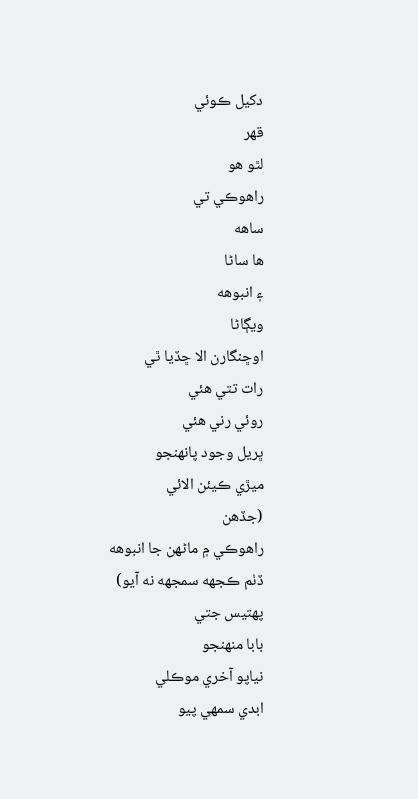دکيل ڪوئي
قھر
لٿو هو
راهوڪي تي
ساهه
ها ساڻا
۽ انبوھه
ويڳاڻا
اوڇنگارن الا ڇڏيا ٿي
رات تتي هئي
روئي رني هئي
ڀريل وجود پانھنجو
ميڙي ڪيئن الائي
(جڏھن
راهوڪي ۾ ماڻهن جا انبوهه
ڏٺم ڪجهه سمجھه نه آيو)
پهتيس جتي
بابا منهنجو
نياپو آخري موڪلي
ابدي سمهي پيو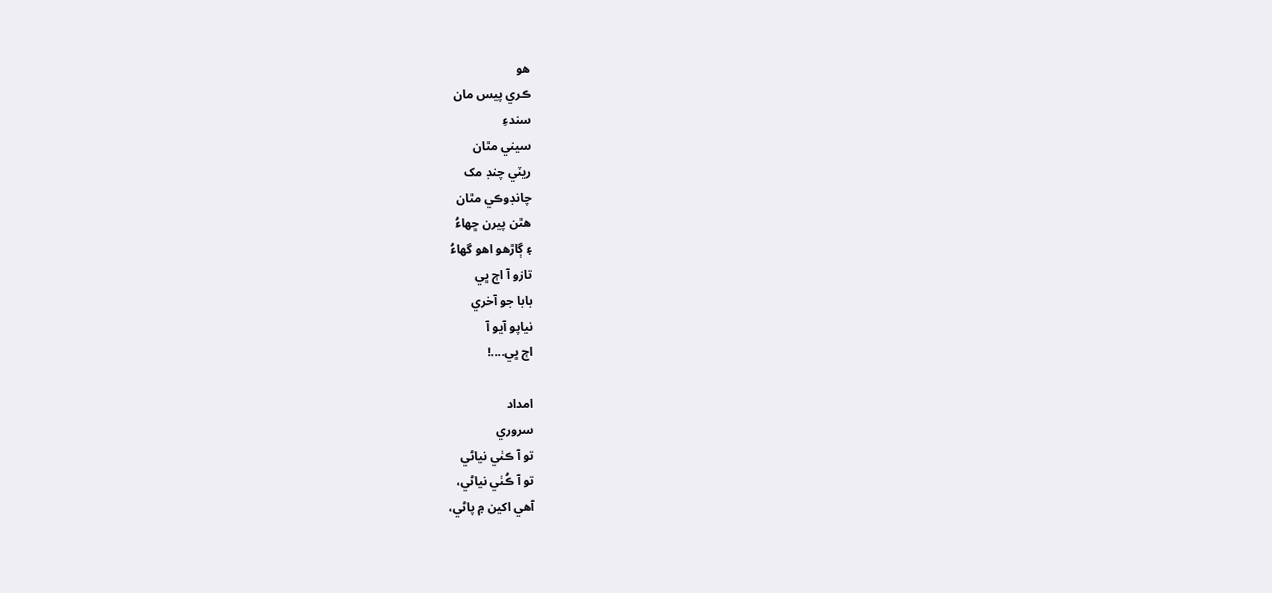هو
ڪري پيس مان
سندءِ
سيني مٿان
ريٽي چنڊ مک
چانڊوڪي مٿان
هٿن پيرن ڇهاءُ
۽ ڳاڙھو اهو گھاءُ
تازو آ اڄ ڀي
بابا جو آخري
نياپو آيو آ
اڄ ڀي....!

امداد
سروري
تو آ ڪٺي نياڻي
تو آ ڪُٺي نياڻي،
آهي اکين ۾ پاڻي،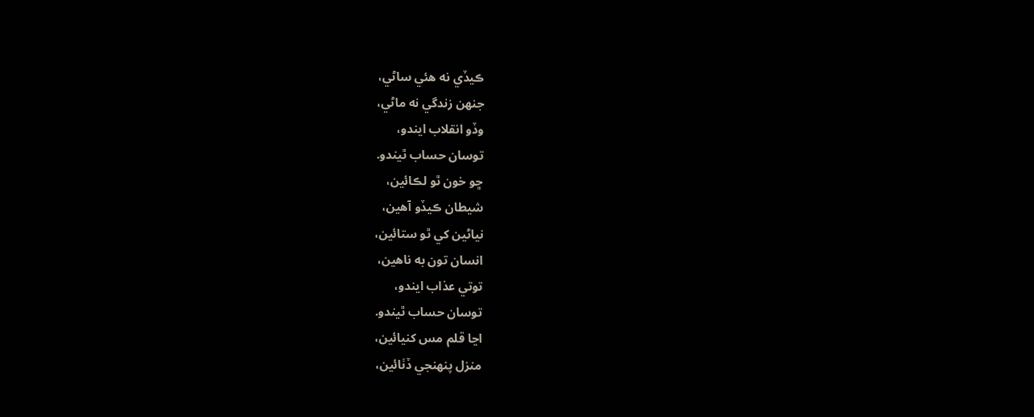ڪيڏي نه هئي ساڻي،
جنھن زندگي نه ماڻي،
وڏو انقلاب ايندو،
توسان حساب ٿيندو.
ڇو خون ٿو لڪائين،
شيطان ڪيڏو آهين،
نياڻين کي ٿو ستائين،
انسان تون به ناهين،
توتي عذاب ايندو،
توسان حساب ٿيندو.
اڃا قلم مس کنيائين،
منزل پنھنجي ڏٺائين،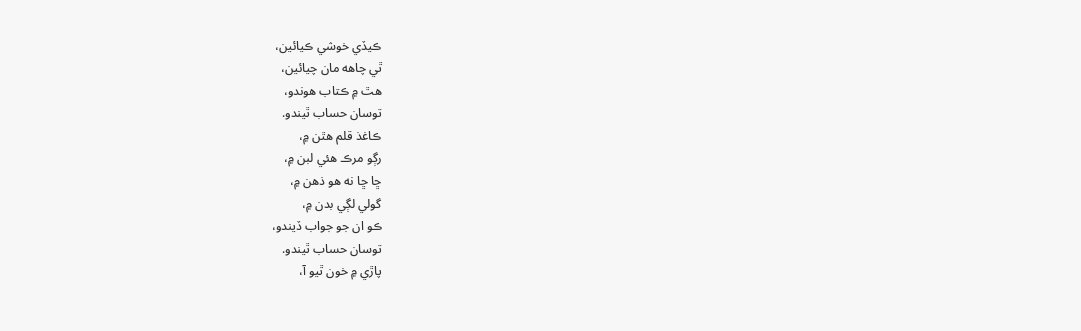ڪيڏي خوشي ڪيائين،
ٿي چاهه مان چيائين،
هٿ ۾ ڪتاب هوندو،
توسان حساب ٿيندو.
ڪاغذ قلم هٿن ۾،
رڳو مرڪ هئي لبن ۾،
ڇا ڇا نه هو ذهن ۾،
گولي لڳي بدن ۾،
ڪو ان جو جواب ڏيندو،
توسان حساب ٿيندو.
پاڙي ۾ خون ٿيو آ،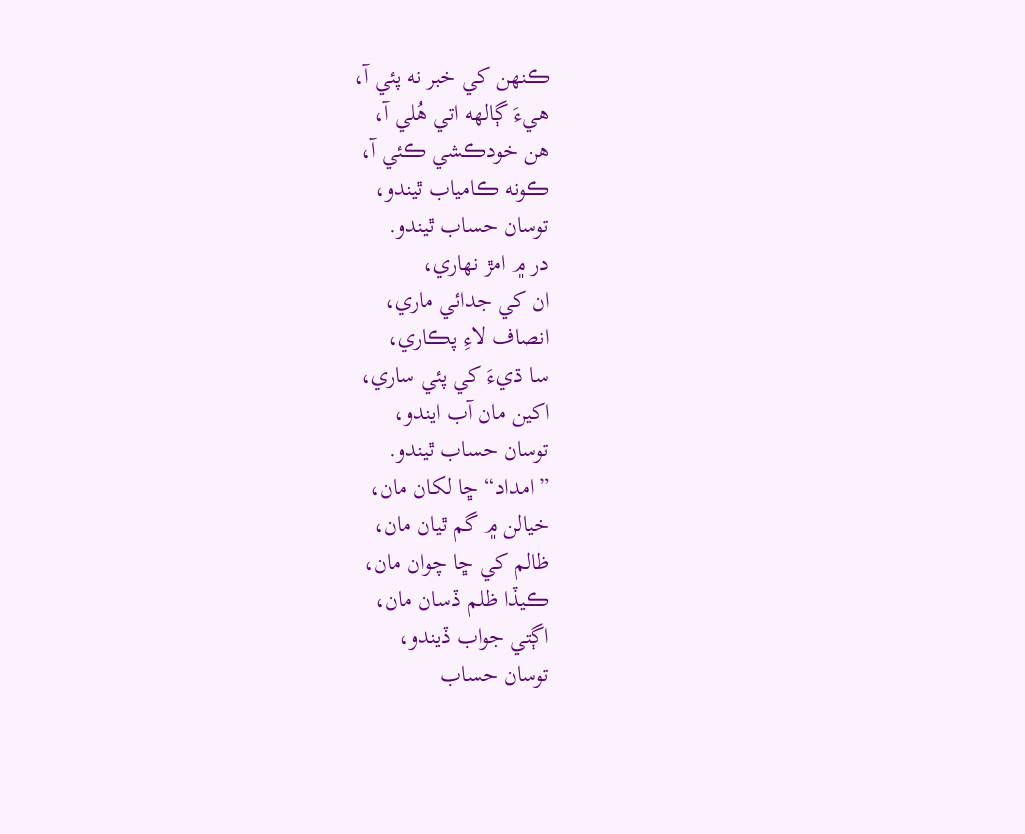ڪنھن کي خبر نه پئي آ،
هيءَ ڳالھه اتي هُلي آ،
هن خودڪشي ڪئي آ،
ڪونه ڪامياب ٿيندو،
توسان حساب ٿيندو.
در ۾ امڙ نھاري،
ان کي جدائي ماري،
انصاف لاءِ پڪاري،
سا ڌيءَ کي پئي ساري،
اکين مان آب ايندو،
توسان حساب ٿيندو.
”امداد“ ڇا لکان مان،
خيالن ۾ گم ٿيان مان،
ظالم کي ڇا چوان مان،
ڪيڏا ظلم ڏسان مان،
اڳتي جواب ڏيندو،
توسان حساب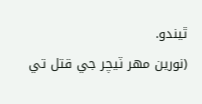ٿيندو.
(نورين مھر ٽيچر جي قتل تي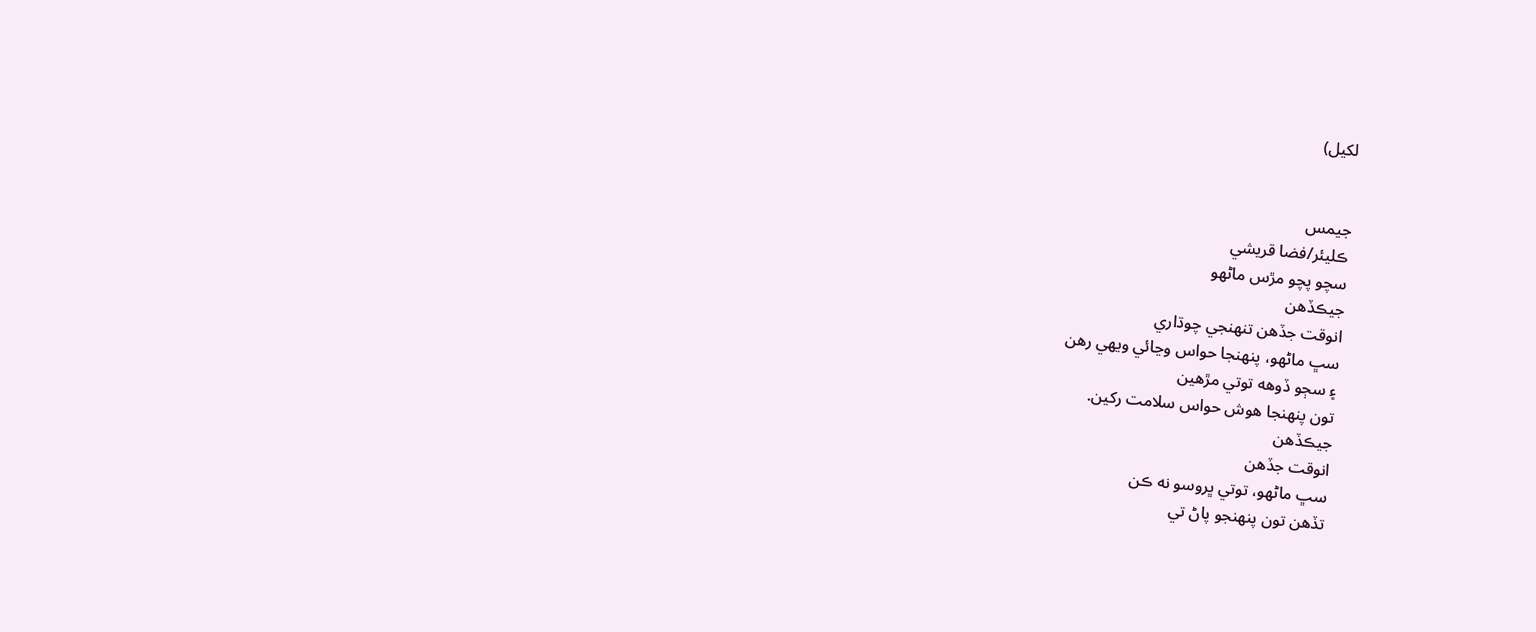لکيل)


جيمس
ڪليئر/فضا قريشي
سچو پچو مڙس ماڻھو
جيڪڏهن
انوقت جڏهن تنھنجي چوڌاري
سڀ ماڻھو، پنھنجا حواس وڃائي ويھي رهن
۽ سڄو ڏوهه توتي مڙهين
تون پنھنجا هوش حواس سلامت رکين.
جيڪڏهن
انوقت جڏهن
سڀ ماڻھو، توتي ڀروسو نه ڪن
تڏهن تون پنھنجو پاڻ تي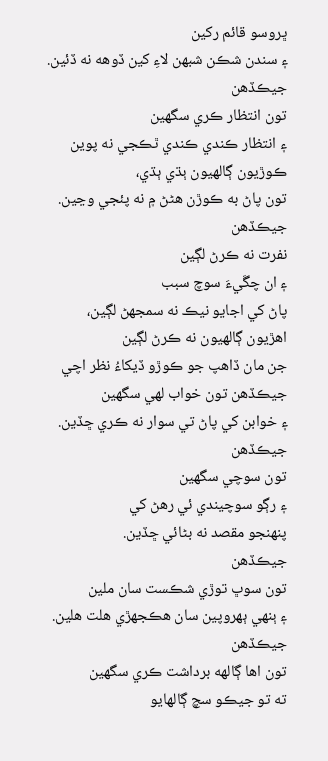ڀروسو قائم رکين
۽ سندن شڪن شبھن لاءِ کين ڏوهه نه ڏئين.
جيڪڏهن
تون انتظار ڪري سگهين
۽ انتظار ڪندي ڪندي ٿڪجي نه پوين
ڪوڙيون ڳالھيون ٻڌي ٻڌي،
تون پاڻ به ڪوڙن هڻڻ ۾ نه پئجي وڃين.
جيڪڏهن
نفرت نه ڪرڻ لڳين
۽ ان چڱيءَ سوچ سبب
پاڻ کي اجايو نيڪ نه سمجهڻ لڳين،
اهڙيون ڳالھيون نه ڪرڻ لڳين
جن مان ڏاهپ جو ڪوڙو ڏيکاءُ نظر اچي
جيڪڏهن تون خواب لھي سگهين
۽ خوابن کي پاڻ تي سوار نه ڪري ڇڏين.
جيڪڏهن
تون سوچي سگهين
۽ رڳو سوچيندي ئي رهڻ کي
پنھنجو مقصد نه بڻائي ڇڏين.
جيڪڏهن
تون سوڀ توڙي شڪست سان ملين
۽ ٻنھي ٻھروپين سان هڪجهڙي هلت هلين.
جيڪڏهن
تون اها ڳالھه برداشت ڪري سگهين
ته تو جيڪو سچ ڳالھايو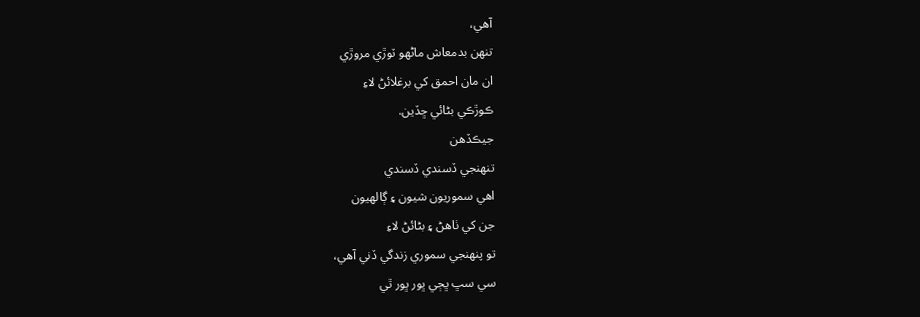آهي،
تنھن بدمعاش ماڻھو ٽوڙي مروڙي
ان مان احمق کي برغلائڻ لاءِ
ڪوڙڪي بڻائي ڇڏين.
جيڪڏهن
تنھنجي ڏسندي ڏسندي
اهي سموريون شيون ۽ ڳالھيون
جن کي ٺاهڻ ۽ بڻائڻ لاءِ
تو پنھنجي سموري زندگي ڏني آهي،
سي سڀ ڀڄي ڀور ڀور ٿي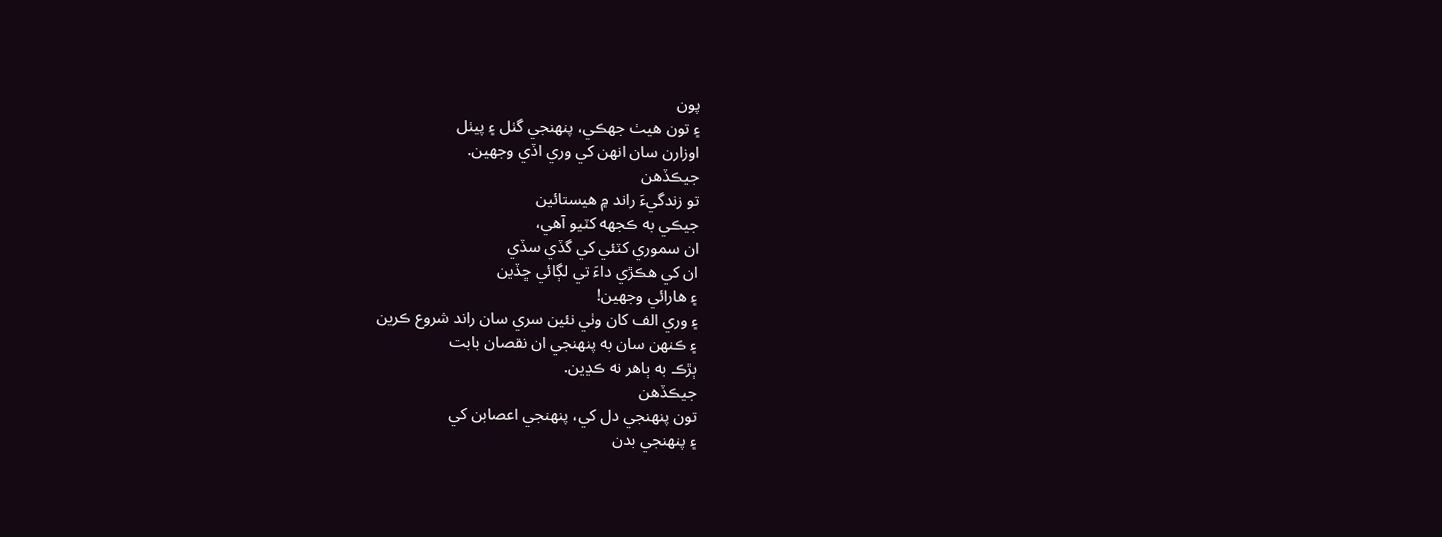پون
۽ تون هيٺ جهڪي، پنھنجي گٺل ۽ پيٺل
اوزارن سان انھن کي وري اڏي وجهين.
جيڪڏهن
تو زندگيءَ راند ۾ هيستائين
جيڪي به ڪجهه کٽيو آهي،
ان سموري کٽئي کي گڏي سڏي
ان کي هڪڙي داءَ تي لڳائي ڇڏين
۽ هارائي وجهين!
۽ وري الف کان وٺي نئين سري سان راند شروع ڪرين
۽ ڪنھن سان به پنھنجي ان نقصان بابت
ٻڙڪ به ٻاهر نه ڪڍين.
جيڪڏهن
تون پنھنجي دل کي، پنھنجي اعصابن کي
۽ پنھنجي بدن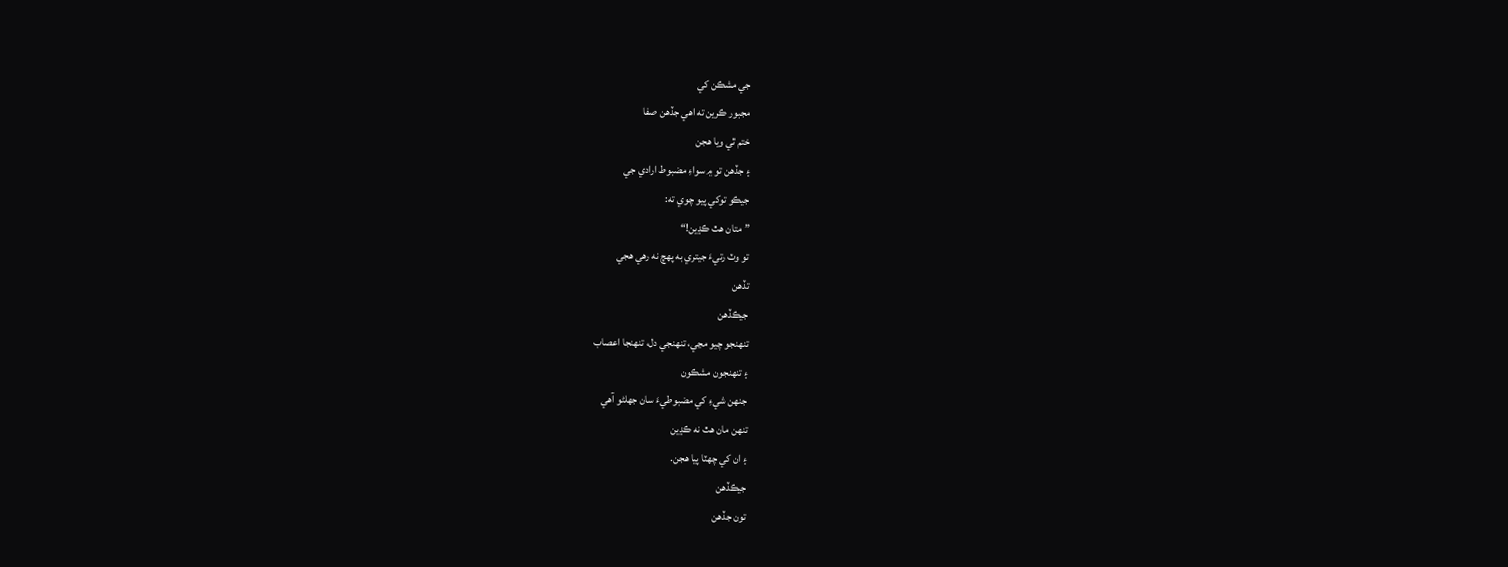جي مشڪن کي
مجبور ڪرين ته اهي جڏهن صفا
ختم ٿي ويا هجن
۽ جڏهن تو ۾ سواءِ مضبوط ارادي جي
جيڪو توکي پيو چوي ته:
”متان هٿ ڪڍين!“
تو وٽ رتيءَ جيتري به پھچ نه رهي هجي
تڏهن
جيڪڏهن
تنھنجو چيو مڃي، تنھنجي دل، تنھنجا اعصاب
۽ تنھنجون مشڪون
جنھن شيءِ کي مضبوطيءَ سان جهلڻو آهي
تنھن مان هٿ نه ڪڍين
۽ ان کي چھٽا پيا هجن.
جيڪڏهن
تون جڏهن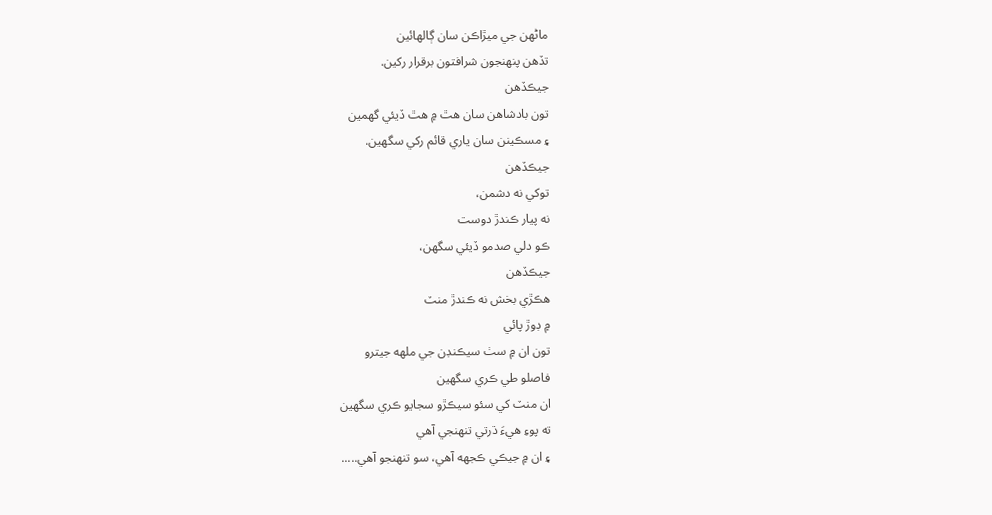ماڻھن جي ميڙاڪن سان ڳالھائين
تڏهن پنھنجون شرافتون برقرار رکين.
جيڪڏهن
تون بادشاهن سان هٿ ۾ هٿ ڏيئي گهمين
۽ مسڪينن سان ياري قائم رکي سگهين.
جيڪڏهن
توکي نه دشمن،
نه پيار ڪندڙ دوست
ڪو دلي صدمو ڏيئي سگهن،
جيڪڏهن
هڪڙي بخش نه ڪندڙ منٽ
۾ ڊوڙ پائي
تون ان ۾ سٺ سيڪنڊن جي ملھه جيترو
فاصلو طي ڪري سگهين
ان منٽ کي سئو سيڪڙو سجايو ڪري سگهين
ته پوءِ هيءَ ڌرتي تنھنجي آهي
۽ ان ۾ جيڪي ڪجهه آهي، سو تنھنجو آهي.....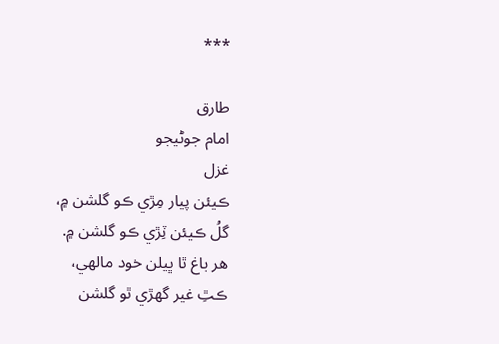***

طارق
امام جوڻيجو
غزل
ڪيئن پيار مِڙي ڪو گلشن ۾،
گلُ ڪيئن ٽِڙي ڪو گلشن ۾.
هر باغ ٿا ڀيلن خود مالھي،
ڪٿِ غير گهڙي ٿو گلشن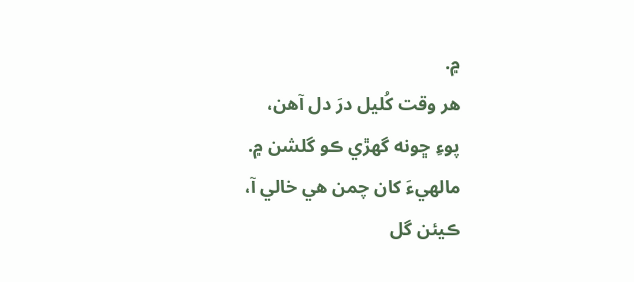۾.
هر وقت کُليل درَ دل آهن،
پوءِ ڇونه گهڙي ڪو گلشن ۾.
مالھيءَ کان چمن هي خالي آ،
ڪيئن گل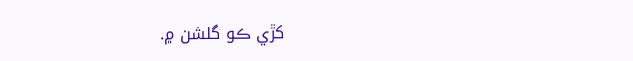کڙي ڪو گلشن ۾.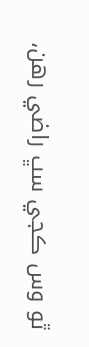ٿو وس ڪجي سڀ راضي رهن،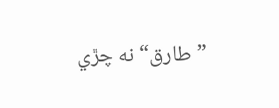”طارق“ نه چڙي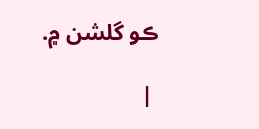ڪو گلشن ۾.

 |